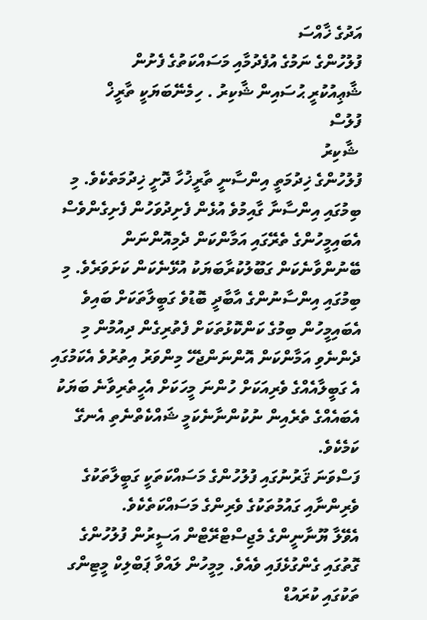އަދުގެ ޚާއްސަ
ފުލުހުންގެ ނަމުގެ އުފެދުމާއި މަސައްކަތުގެ ފެށުން
ޝާޢިއުކުރީ ޙުސައިން ޝާކިރު . ހިމެނޭބަޔަކީ ތާރީޚް
ފުލުސް
 ޝާކިރު
ފުލުހުންގެ ޚިދުމަތީ އިންސާނީ ތާރީޚުހާ ދޮށީ ޚިދުމަތެކެވެ. މި ބިމުގައި އިންސާނާ ގާއިމުވެ އުޅެން ފެށިދުވަހުން ފެށިގެންވެސް އެބައިމީހުންގެ ތެރޭގައި އަމާންކަން ދެމިއޮންނަން ބޭނުންވާނެކަން ގަބޫލުކުރާބަޔަކު އުޅޭނެކަން ކަށަވަރެވެ. މި ބިމުގައި އިންސާނުންގެ އާބާދީ ބޮޑުވެ ގަބީލާތަކަށް ބައިވެ އެބައިމީހުން ބިމުގެ ކަންކޮޅުތަކަށް ފެތުރިގެން ދިއުމުން މި ދެންނެވި އަމާންކަން އޮންނަންޖެހޭ މިންވަރު އިތުރުވެ އެކަމުގައި އެ ގަބީލާއެއްގެ ވެރިއަކަށް ހުންނަ މީހަކަށް އެހީތެރިވާނެ ބަޔަކު އެބައެއްގެ ތެރެއިން ނުކުންނާނެކަމީ ޝައްކެތްނެތި އެނގޭ ކަމެކެވެ.
ފަސްވަނަ ޤަރުނުގައި ފުލުހުންގެ މަސައްކަތަކީ ގަބީލާތަކުގެ ވެރިންނާއި ގައުމުތަކުގެ ވެރިންގެ މަސައްކަތެކެވެ.
އެވޭލާ ޔޫނާނީންގެ މެޖިސްޓްރޭޓްން އަސީރުން ފުލުހުންގެ ގޮތުގައި ގެންގުޅެފައި ވެއެވެ. މިމީހުން ލައްވާ ޕަބްލިކް މީޓިންގ ތަކުގައި ކުރައުޑް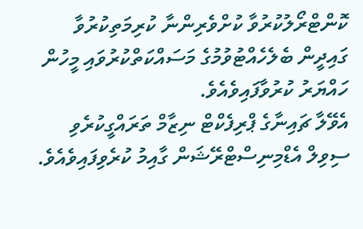ކޮންޓްރޯލުކުރުވާ ކުށްވެރިންނާ ކުރިމަތިކުރުވާ ގައިދީން ބެލެހެއްޓުވުމުގެ މަސައްކަތްކުރުވައި މީހުން ހައްޔަރު ކުރުވާފައިވެއެވެ.
އެވޭލާ ޗައިނާގެ ޕްރިފެކްޓް ނިޒާމް ތަރައްގީކުރެވި ސިވިލް އެޑްމިނިސްޓްރޭޝަން ގާއިމު ކުރެވިފައިވެއެވެ.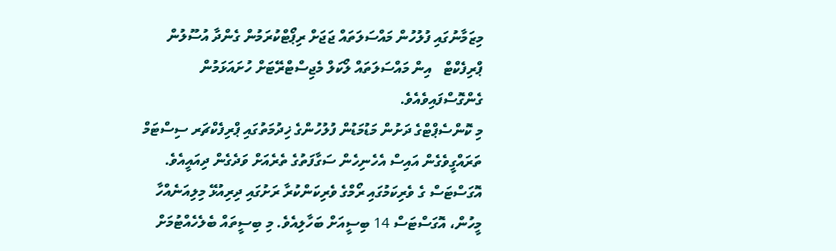މިޒަމާނުގައި ފުލުހުން މައްސަލަތައް ޖަޖަށް ރިޕޯޓްކުރަމުން ގެންދާ އުސޫލުން ޕްރިފެކްޓް   އިން މައްސަލަތައް ލޯކަލް މެޖިސްޓްރޭޓަށް ހުށައަޅަމުން ގެންގޮސްފައިވެއެވެ.
މި ކޮންސެޕްޓްގެ ދަށުން މަޑުމަޑުން ފުލުހުންގެ ޚިދުމަތުގައި ޕްރިފެކްޗަރ ސިސްޓަމް ތަރައްގީވެގެން އައިސް އެހެނިހެން ސަގާފަތުގެ ތެރެއަށް ވަދެގެން ދިއައީއެވެ.
އޮގަސްޓަސް ގެ ވެރިކަމުގައި ރޯމްގެ ވެރިކަންކުރާ ރަށުގައި ދިރިއުޅޭ މިލިއަނެއްހާ މީހުން، އޮގަސްޓަސް 14 ބިސީއަށް ބަހާލިއެވެ. މި ބިސީތައް ބެލެހެއްޓުމަށް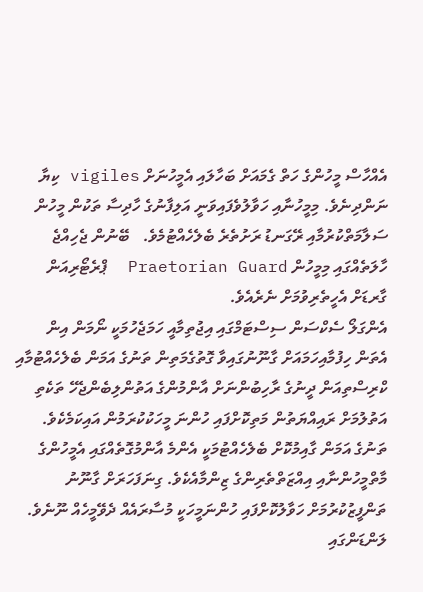އެއްހާސް މީހުންގެ ހަތް ގެމައަށް ބަހާލައި އެމީހުނަށް vigiles ކިޔާ ނަންދިނެވެ. މިމީހުނާއި ހަވާލުވެފައިވަނީ އަލިފާނުގެ ހާދިސާ ތަކުން މީހުން ސަލާމަތްކުރުމާއި ރޭގަނޑު ރަށުތެރެ ބެލެހެއްޓުމެވެ.   ބޭނުން ޖެހިއްޖެ ހާލަތެއްގައި މިމީހުން Praetorian Guard  ޕްރެޓޯރިއަން ގާރޑަށް އެހީތެރިވުމަށް ނެރެއެވެ.
އެންގަލޯ ސެކްސަން ސިސްޓަމްގައި އިޖުތިމާއީ ހަމަޖެހުމަކީ ނޯމަން އިން އެތަން ހިފުމާއިހަމައަށް ގާނޫނުގައިވާ ގޮތުގެމަތިން ތަނުގެ އަމަން ބެލެހެއްޓުމާއި ކްރިސްތިއަން ދީނުގެ ރާހިބުންނަށް އާންމުންގެ އަތުންލިބެންޖެހޭ ތަކެތި އަތުލުމަށް ރައިއްޔަތުން މަތިކޮށްފައި ހުންނަ މީހަކުކުރަމުން އައިކަމެކެވެ. ތަނުގެ އަމަން ގާއިމުކޮށް ބެލެހެއްޓުމަކީ އެންމެ އާންމުގޮތެއްގައި އެމީހުންގެ މާތްމީހުންނާއި އިއްޒަތްތެރިންގެ ޒިންމާއެކެވެ. ގިނަފަހަރަށް ގާނޫނު ތަންފީޒުކުރުމަށް ހަވާލުކޮށްފައި ހުންނަމީހަކީ މުސާރައެއް ދެވޭމީހެއް ނޫނެވެ.
ލަންޑަންގައި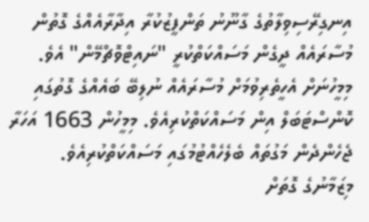އިނގިރޭސިވިލާތުގެ ގާނޫނު ތަންފީޒުކުރާ އިދާރާއެއްގެ ގޮތުން މުސާރައެއް ދީގެން މަސައްކަތްކުރީ "ނައިޓްވޮޗްމޭން" އެވެ. މިމީހުނަށް އެހީތެރިވުމަށް މުސާރައެއް ނުލިބޭ ބައެއްގެ ގޮތުގައި ކޮންސްޓަބަލް އިން މަސައްކަތްކުރިއެވެ. މިމީހުން 1663 އަހަރާ ޖެހެންދެން މަގުތައް ބެލެހެއްޓުމުގައި މަސައްކަތްކުރިއެވެ.
މިޒަމާނުގެ ގޮތަށް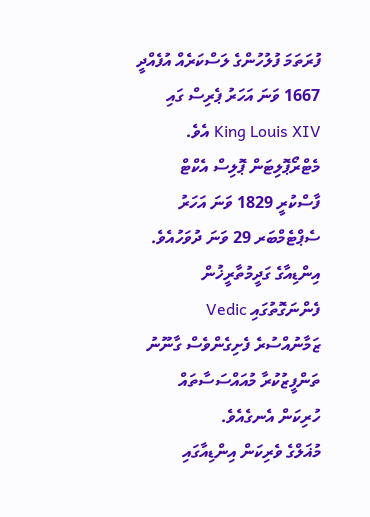ފުރަތަމަ ފުލުހުންގެ ލަސްކަރެއް އުފެއްދީ 1667 ވަނަ އަހަރު ޕެރިސް ގައި King Louis XIV އެވެ.
މެޓްރޯޕޮލިޓަން ޕޮލިސް އެކްޓް ފާސްކުރީ 1829 ވަނަ އަހަރު ސެޕްޓެމްބަރ 29 ވަނަ ދުވަހުއެވެ.
އިންޑިއާގެ ގަދީމުތާރީޚުން ފެންނަގޮތުގައި Vedic  ޒަމާނުއްސުރެ ފެށިގެންވެސް ގާނޫނު ތަންފީޒުކުރާ މުއައްސަސާތައް ހުރިކަން އެނގެއެވެ.
މުޣަލްގެ ވެރިކަން އިންޑިއާގައި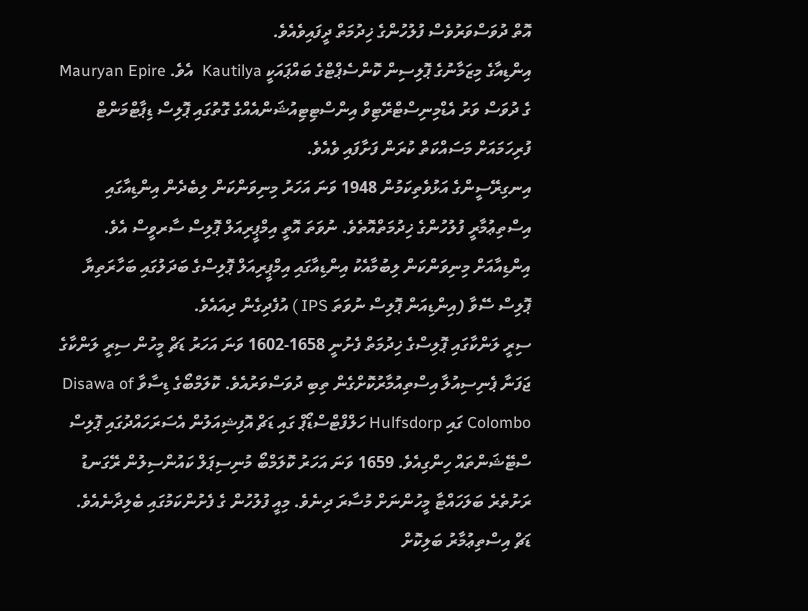އޮތް ދުވަސްވަރުވެސް ފުލުހުންގެ ޚިދުމަތް ދީފައިވެއެވެ.
އިންޑިއާގެ މިޒަމާނުގެ ޕޮލިސިން ކޮންސެޕްޓްގެ ބައްޕައަކީ Kautilya  އެވެ. Mauryan Epire  ގެ ދުވަސް ވަރު އެޑްމިނިސްޓްރޭޓިވް އިންސްޓިޓިއުޝަންއެއްގެ ގޮތުގައި ޕޮލިސް ޑިޕާޓްމަންޓް ފުރިހަމައަށް މަސައްކަތް ކުރަން ފަށާފައި ވެއެވެ.
އިނގިރޭސީންގެ އަޅުވެތިކަމުން 1948 ވަނަ އަހަރު މިނިވަންކަން ލިބެދެން އިންޑިއާގައި އިސްތިޢުމާރީ ފުލުހުންގެ ޚިދުމަތްއޮތެވެ. ނުވަތަ އޮތީ އިމްޕީރިއަލް ޕޮލިސް ސާރވީސް އެވެ. އިންޑިއާއަށް މިނިވަންކަން ލިބުމާއެކު އިންޑިއާގައި އިމްޕީރިއަލް ޕޮލިސްގެ ބަދަލުގައި ބަހާރަތިޔާ ޕޮލިސް ސޭވާ (އިންޑިއަން ޕޮލިސް ނުވަތަ IPS ) އުފެދިގެން ދިއައެވެ.
ސިރީ ލަންކާގައި ޕޮލިސްގެ ޚިދުމަތް ފެށުނީ 1658-1602 ވަނަ އަހަރު ޑަޗް މީހުން ސިރީ ލަންކާގެ ޖަފަނާ ޕެނިސިއުލާ އިސްތިއުމާރުކޮށްގެން ތިބި ދުވަސްވަރުއެވެ. ކޮލަމްބޯގެ ޑިސާވާ Disawa of Colombo ގައި Hulfsdorp ހަލްފްޓްސްޑޯޕް ގައި ޑަޗް އޮފިޝިއަލުން އެސަރަހައްދުގައި ޕޮލިސް ސްޓޭޝަންތައް ހިންގިއެވެ. 1659 ވަނަ އަހަރު ކޮލަމްބޯ މުނިސިޕަލް ކައުންސިލުން ރޭގަނޑު ރަށުތެރެ ބަލަހައްޓާ މީހުންނަށް މުސާރަ ދިނެވެ. މިއީ ފުލުހުން ގެ ފެށުންކަމުގައި ބެލިދާނެއެވެ.
ޑަޗް އިސްތިޢުމާރު ބަލިކޮށް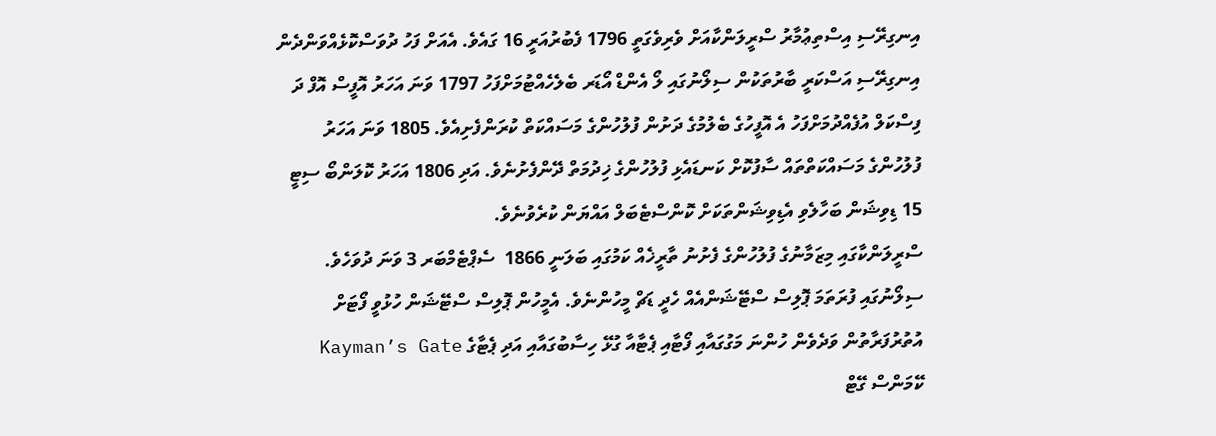އިނގިރޭސި އިސްތިޢުމާރު ސްރީލަންކާއަށް ވެރިވެގަތީ 1796 ފެބުރުއަރީ 16 ގައެވެ. އެއަށް ފަހު ދުވަސްކޮޅެއްވަންދެން އިނގިރޭސި އަސްކަރީ ބާރުތަކުން ސިލޯނުގައި ލޯ އެންޑް އޯޑަރ ބެލެހެއްޓުމަށްފަހު 1797 ވަނަ އަހަރު އޮފީސް އޮފް ދަ ފިސްކަލް އުފެއްދުމަށްފަހު އެ އޮފީހުގެ ބެލުމުގެ ދަށުން ފުލުހުންގެ މަސައްކަތް ކުރަންފެށިއެވެ. 1805 ވަނަ އަހަރު ފުލުހުންގެ މަސައްކަތްތައް ސާފުކޮށް ކަނޑައެޅި ފުލުހުންގެ ޚިދުމަތް ދޭންފެށުނެވެ. އަދި 1806 އަހަރު ކޮލަންބޯ ސިޓީ 15 ޑިވިޝަން ބަހާލެވި އެޑިވިޝަންތަކަށް ކޮންސްޓެބަލް އައްޔަން ކުރެވުނެވެ.
ސްރީލަންކާގައި މިޒަމާނުގެ ފުލުހުންގެ ފެށުނު ތާރީޚެއް ކަމުގައި ބަލަނީ 1866  ސެޕްޓެމްބަރ 3 ވަނަ ދުވަހެވެ.
ސިލޯނުގައި ފުރަތަމަ ޕޮލިސް ސްޓޭޝަންއެއް ހެދީ ޑަޗް މީހުންނެވެ. އެމީހުން ޕޮލިސް ސްޓޭޝަން ހުޅުވީ ފޯޓަށް އުތުރުފަރާތުން ވަދެވެން ހުންނަ މަގުގައާއި ފޯޓާއި ޕެޓާއާ ގުޅޭ ހިސާބުގައާއި އަދި ޕެޓާގެ Kayman’s Gate ކޭމަންސް ގޭޓް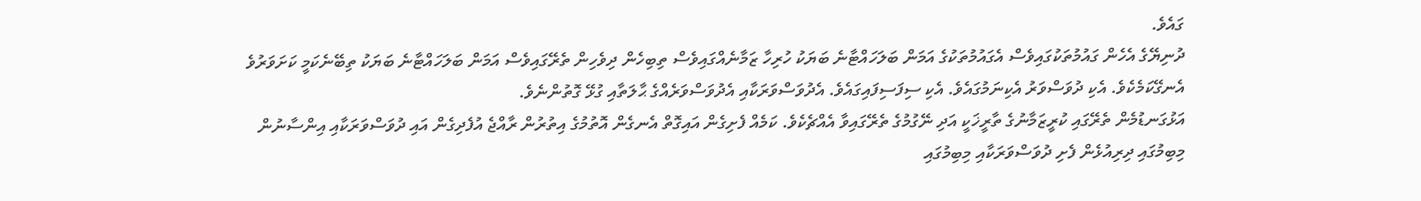ގައެވެ.
ދުނިޔޭގެ އެހެން ގައުމުތަކުގައިވެސް އެގައުމުތަކުގެ އަމަން ބަލަހައްޓާނެ ބަޔަކު ހުރިހާ ޒަމާނެއްގައިވެސް ތިބިހެން ދިވެހިން ތެރޭގައިވެސް އަމަން ބަލަހައްޓާނެ ބަޔަކު ތިބޭނެކަމީ ކަށަވަރުވެ އެނގޭކަމެކެވެ. އެކި ދުވަސްވަރު އެކިނަމުގައެވެ. އެކި ސިފަސިފައިގައެވެ. އެދުވަސްވަރަކާއި އެދުވަސްވަރެއްގެ ޙާލަތާއި ގުޅޭ ގޮތުންނެވެ.
އަޅުގަނޑުމެން ތެރޭގައި ކުރީޒަމާނުގެ ތާރީޚަކީ އަދި ނޭގުމުގެ ތެރޭގައިވާ އެއްޗެކެވެ. ކަމެއް ފެށިގެން އައިގޮތް އެނގެން އޮތުމުގެ އިތުރުން ރާއްޖެ އުފެދިގެން އައި ދުވަސްވަރަކާއި އިންސާނުން މިބިމުގައި ދިރިއުޅެން ފެށި ދުވަސްވަރަކާއި މިބިމުގައި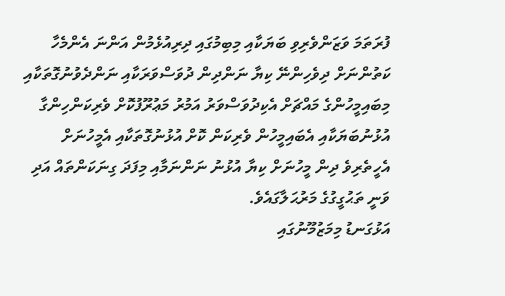ފުރަތަމަ ވަޒަންވެރިވި ބަޔަކާއި މިބިމުގައި ދިރިއުޅެމުން އަންނަ އެންމެހާ ކަތުންނަށް ދިވެހިންނޭ ކިޔާ ނަންދިން ދުވަސްވަރަކާއި ނަންދެވުނުގޮތަކާއި މިބައިމީހުންގެ މައްޗަށް އެކިދުވަސްވަރު އަމުރު މަޢުރޫފުކޮށް ވެރިކަންހިންގާ އުޅުނުބަޔަކާއި އެބައިމީހުން ވެރިކަން ކޮށް އުޅުނުގޮތަކާއި އެމީހުނަށް އެހީތެރިވެ ދިން މީހުނަށް ކިޔާ އުޅުނު ނަންނަމާއި މިފަދަ ގިނަކަންތައް އަދި ވަނީ ތަޙުގީގުގެ މަރުޙަލާގައެވެ.
އަޅުގަނޑު މިމަޒުމޫނުގައި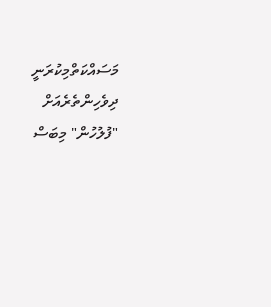މަސައްކަތްމިކުރަނީ ދިވެހިންތެރެއަށް "ފުލުހުން" މިބަސް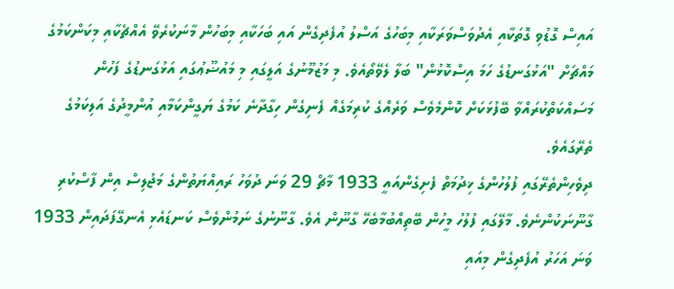އައިސް ގޮޑުވި ގޮތަކާއި އެދުވަސްވަރަކާއި މިބަހުގެ އަސްލު އުފެދިގެން އައި ބަހަކާއި މިބަހުން މާނަކުރެވޭ އެއްޗެކާއި މިކަންކަމުގެ މައްޗަށް "އަޅުގަނޑުގެ ހަމަ އިސްކޮޅުން" ބަލާ ލެވޭތޯއެވެ. މި މަޒުމޫނުގެ އަލީގައި މި މައުޟޫޢުގައި އަޅުގަނޑުގެ ފަހުން މަސައްކަތްކުރައްވާ ބޭފުޅަކަށް ކޮންމެވެސް ވަރެއްގެ ކުރިމަގެއް ފެނިގެން ހިގާދާނެ ކަމުގެ ޔަގީންކަމާއި އުންމީދުގެ އަލިކަމުގެ ތެރޭގައެވެ.
ދިވެހިންތެރޭގައި ފުލުހުންގެ ޚިދުމަތް ފެށިގެންއައީ 1933 މާޗް 29 ވަނަ ދުވަހު ރައިއްޔަތުންގެ މަޖުލިސް އިން ފާސްކުރި ގާނޫނަކުންނެވެ. މާލޭގައި ފުލުހު މީހުން ބޭތިއްބުމާބެހޭ ގާނޫން އެވެ. ގާނޫނުގެ ނަމުންވެސް ކަނޑައެޅި އެނގޭފަދައިން 1933 ވަނަ އަހަރު އުފެދިގެން މިއައި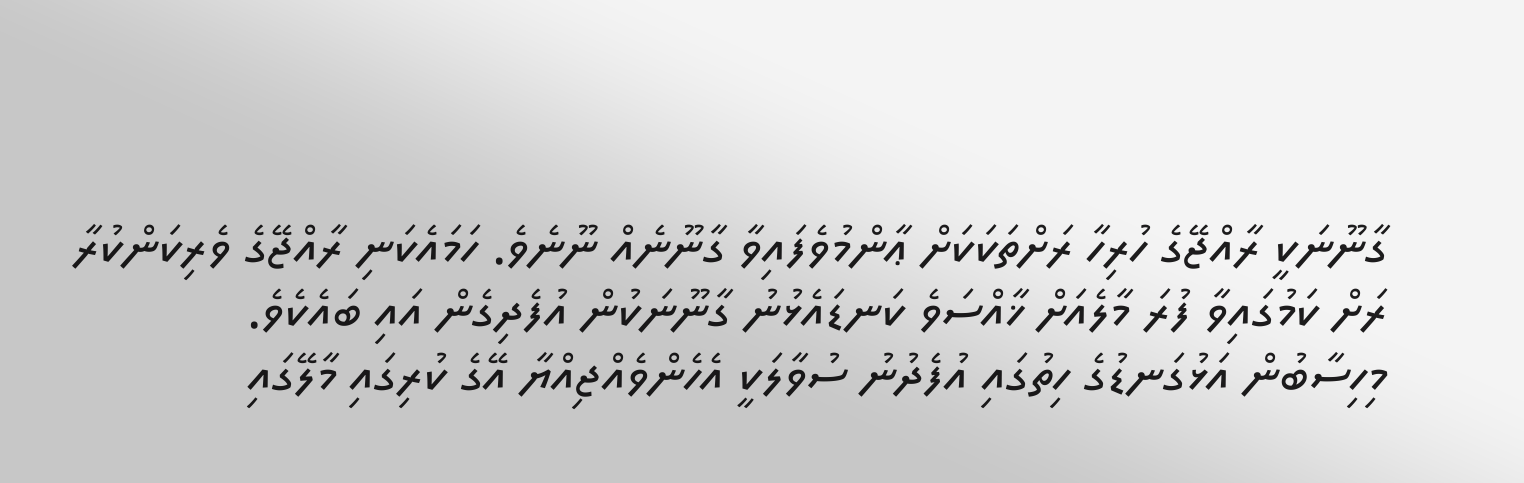ގާނޫނަކީ ރާއްޖޭގެ ހުރިހާ ރަށްތަކަކަށް ޢާންމުވެފައިވާ ގާނޫނެއް ނޫނެވެ. ހަމައެކަނި ރާއްޖޭގެ ވެރިކަންކުރާ ރަށް ކަމުގައިވާ ފުރަ މާލެއަށް ޚާއްސަވެ ކަނޑައެޅުނު ގާނޫނަކުން އުފެދިގެން އައި ބައެކެވެ.
މިހިސާބުން އަޅުގަނޑުގެ ހިތުގައި އުފެދުނު ސުވާލަކީ އެހެންވެއްޖިއްޔާ އޭގެ ކުރިގައި މާލޭގައި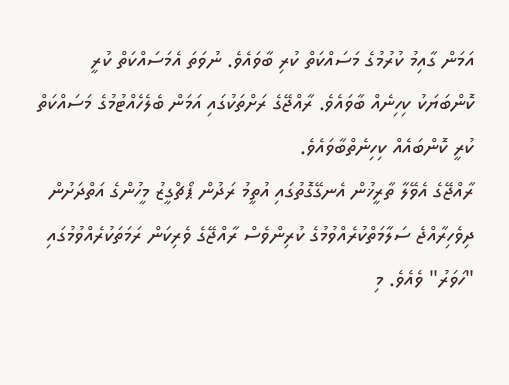އަމަން ގާއިމު ކުރުމުގެ މަސައްކަތް ކުރި ބާވައެވެ. ނުވަތަ އެމަސައްކަތް ކުރީ ކޮންބަޔަކު ކިހިނެއް ބާވައެވެ. ރާއްޖޭގެ ރަށްތަކުގައި އަމަން ބެލެހެއްޓުމުގެ މަސައްކަތް ކުރީ ކޮންބައެއް ކިހިނެތްބާވައެވެ.
ރާއްޖޭގެ އެވޭލާ ތާރީޚުން އެނގޭގޮތުގައި އުތީމު ރަދުން ޕޯޗްގީޒު މީހުންގެ އަތްދަށުން ދިވެހިރާއްޖެ ސަލާމަތްކުރެއްވުމުގެ ކުރިންވެސް ރާއްޖޭގެ ވެރިކަން ރަމަތަކުރެއްވުމުގައި "ހަވަރު" ވެއެވެ. މި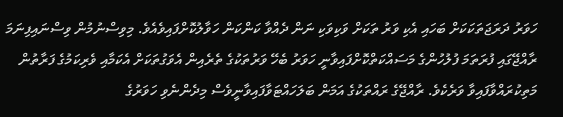ހަވަރު ދަރަޖަތަކަކަށް ބަހައި އެކި ވަރު ތަކަށް ވަކިވަކި ނަން ދެއްވާ ކަންކަން ހަވާލުކޮށްފައިވެއެވެ. މިވިސްނުމުން ވިސްނައިފިނަމަ ރާއްޖޭގައި ފުރަތަމަ ފުލުހުންގެ މަސައްކަތްކޮށްފައިވާނީ ހަވަރު ބެހޭ ވަރުތަކުގެ ތެރެއިން އެވަގުތަކަށް އެކަމާއި ވެރިކަމުގެ ފަރާތުން މަތިކުރައްވާފައިވާ ވަރެކެވެ. ރާއްޖޭގެ ރައްތަކުގެ އަމަން ބަލަހައްޓަވާފައިވާނީވެސް މިދެންނެވި ހަވަރުގެ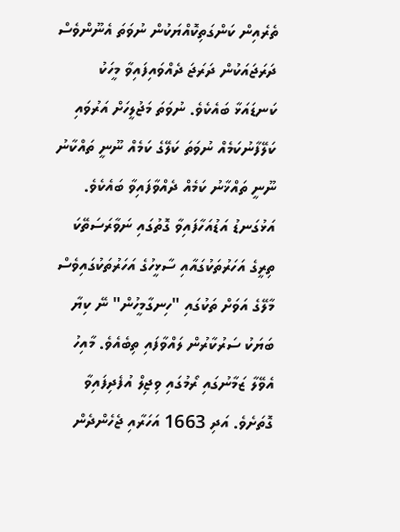ތެރެއިން ކަންގަތިކޮއްޔަކުން ނުވަތަ އެނޫންވެސް ދަރަޖައަކުން ދަރަޖަ ދެއްވައިފައިވާ މީހަކު ކަނޑައަޅާ ބައެކެވެ. ނުވަތަ މަޖުލީހަށް އަރުވައި ކަލޭފާނުކަމެއް ނުވަތަ ކަލޭގެ ކަމެއް ނޫނީ ތައްކާނު ނޫނީ ތައްޚާނު ކަމެއް ދެއްވާފައިވާ ބައެކެވެ.
އަޅުގަނޑު އަޑުއަހާފައިވާ ގޮތުގައި ނަވާރަސަތޭކަ ތިރީގެ އަހަރުތަކުގައާއި ސާޅީހުގެ އަހަރުތަކުގައިވެސް މާލޭގެ އަވަށް ތަކުގައި "ހިނގާމީހުން" ނޭ ކިޔާ ބަޔަކު ސަރުކާރުން ލައްވާފައި ތިބެއެވެ. މާއިހު އެވޭލާ ޒަމާނުގައި ރޯމުގައި ވިޖިލް އުފެދިފައިވާ ގޮތަށެވެ. އަދި 1663 އަހަރާއި ޖެހެންދެން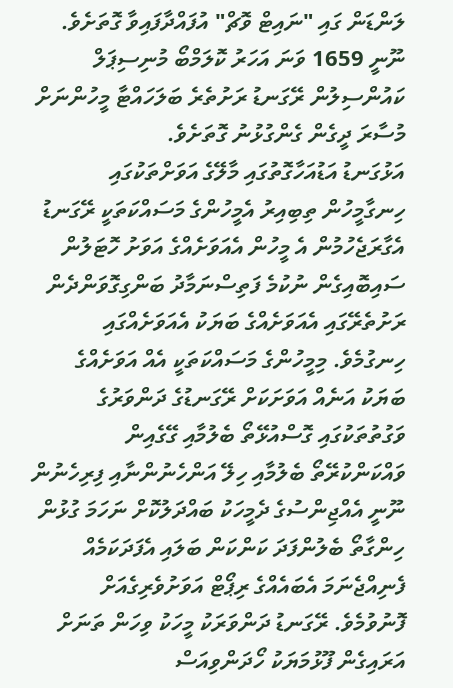ލަންޑަން ގައި "ނައިޓް ވޮޗް" އުފައްދާފައިވާ ގޮތަށެވެ. ނޫނީ 1659 ވަނަ އަހަރު ކޮލަމްބޯ މުނިސިޕަލް ކައުންސިލުން ރޭގަނޑު ރަށުތެރެ ބަލަހައްޓާ މީހުންނަށް މުސާރަ ދީގެން ގެންގުޅުނު ގޮތަށެވެ.
އަޅުގަނޑު އަޑުއަހާގޮތުގައި މާލޭގެ އަވަށްތަކުގައި ހިނގާމީހުން ތިބިއިރު އެމީހުންގެ މަސައްކަތަކީ ރޭގަނޑު އެގާރަޖެހުމުން އެ މީހުން އެއަވަށެއްގެ އަވަށު ހޮޓަލުން ސައިބޮއިގެން ނުކުމެ ފަތިސްނަމާދު ބަންގިގޮވަންދެން ރަށުތެރޭގައި އެއަވަށެއްގެ ބަޔަކު އެއަވަށެއްގައި ހިނގުމެވެ. މިމީހުންގެ މަސައްކަތަކީ އެއް އަވަށެއްގެ ބަޔަކު އަނެއް އަވަށަކަށް ރޭގަނޑުގެ ދަންވަރުގެ ވަގުތުތަކުގައި ގޮސްއުޅޭތޯ ބެލުމާއި ގޭގެއިން ވައްކަންކުރޭތޯ ބެލުމާއި ހިލޭ އަންހެނުންނާއި ފިރިހެނުން ނޫނީ އެއްޖިންސުގެ ދެމީހަކު ބައްދަލުކޮށް ނަހަމަ ގުޅުން ހިންގާތޯ ބެލުންފަދަ ކަންކަން ބަލައި އެފަދަކަމެއް ފެނިއްޖެނަމަ އެބައެއްގެ ރިޕޯޓް އަވަށުވެރިގެއަށް ފޮނުވުމެވެ. ރޭގަނޑު ދަންވަރަކު މީހަކު ވިހަން ތަނަށް އަރައިގެން ފޫޅުމަޔަކު ހޯދަންވިއަސް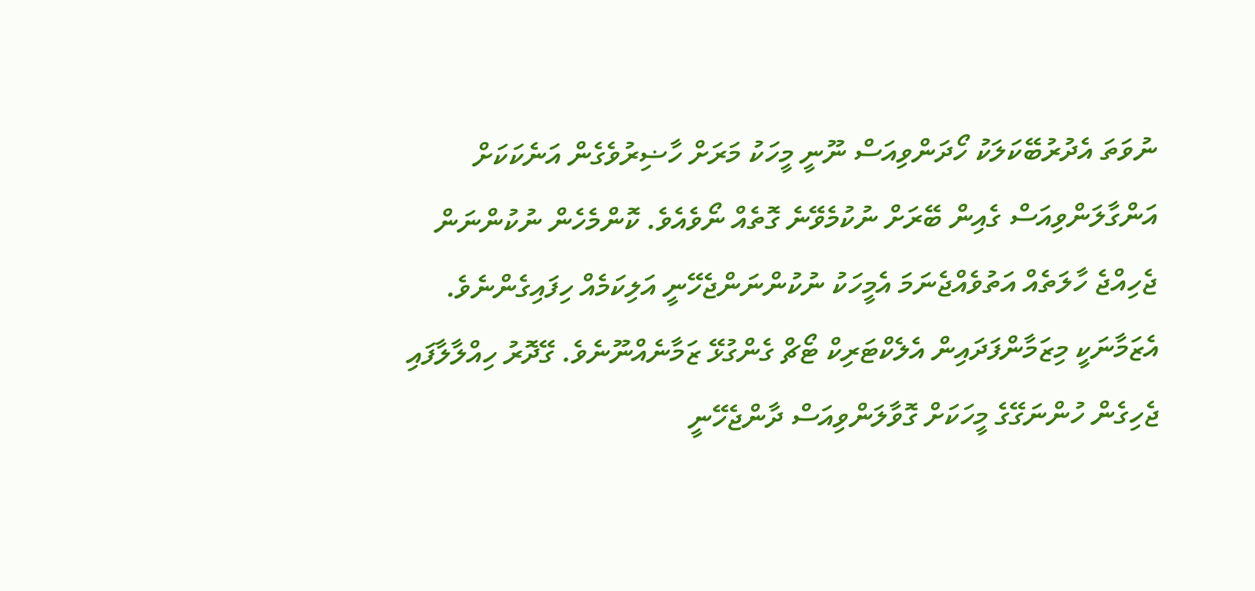ނުވަތަ އެދުރުބޭކަލަކު ހޯދަންވިއަސް ނޫނީ މީހަކު މަރަށް ހާޟިރުވެގެން އަނެކަކަށް އަންގާލަންވިއަސް ގެއިން ބޭރަށް ނުކުމެވޭނެ ގޮތެއް ނޯވެއެވެ. ކޮންމެހެން ނުކުންނަން ޖެހިއްޖެ ހާލަތެއް އަތުވެއްޖެނަމަ އެމީހަކު ނުކުންނަންޖެހޭނީ އަލިކަމެއް ހިފައިގެންނެވެ. އެޒަމާނަކީ މިޒަމާންފަދައިން އެލެކްޓަރިކް ޓޯޗް ގެންގުޅޭ ޒަމާނެއްނޫނެވެ. ގޭދޮރު ހިއްލާލާފައި ޖެހިގެން ހުންނަގޭގެ މީހަކަށް ގޮވާލަންވިއަސް ދާންޖެހޭނީ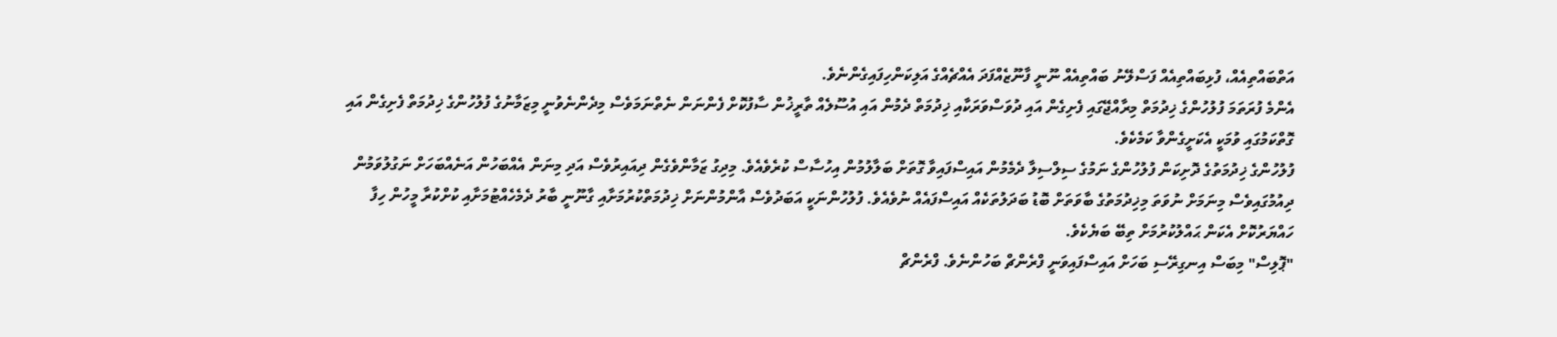އަތްބައްތިއެއް، ފުޅިބައްތިއެއް ފަސްލޭނު ބައްތިއެއް ނޫނީ ފާނޫޒެއްފަދަ އެއްޗެއްގެ އަލިކަންހިފައިގެންނެވެ.
އެންމެ ފުރަތަމަ ފުލުހުންގެ ޚިދުމަތް މިރާއްޖޭގައި ފެށިގެން އައި ދުވަސްވަރަކާއި ޚިދުމަތް ދެމުން އައި އުސޫލެއް ތާރީޚުން ސާފުކޮށް ފެންނަން ނެތްނަމަވެސް މިދެންނެވުނީ މިޒަމާނުގެ ފުލުހުންގެ ޚިދުމަތް ފެށިގެން އައި ގޮތްކަމުގައި ވުމަކީ އެކަށީގެންވާ ކަމެކެވެ.
ފުލުހުންގެ ޚިދުމަތުގެ ދޮށިކަން ފުލުހުންގެ ނަމުގެ ސިލްސިލާ ދެމެމުން އައިސްފައިވާ ގޮތަށް ބަލާލުމުން އިހުސާސް ކުރެވެއެވެ. މިދިގު ޒަމާންވެގެން ދިއައިރުވެސް އަދި މިނަން އެއްބަހުން އަނެއްބަހަށް ނަގުލުވަމުން ދިއުމުގައިވެސް މިނަމަށް ނުވަތަ މިޚިދުމަތުގެ ބާވަތަށް ބޮޑު ބަދަލުތަކެއް އައިސްފައެއް ނުވެއެވެ. ފުލުހުންނަކީ އަބަދުވެސް އާންމުންނަށް ޚިދުމަތްކުރުމަށާއި ގާނޫނީ ބާރު ދެމެހެއްޓުމަށާއި ކުށްކުރާ މީހުން ހިފާ ހައްޔަރުކޮށް އެކަން ޙައްލުކުރުމަށް ތިބޭ ބަޔެކެވެ.
"ޕޮލިސް" މިބަސް އިނގިރޭސި ބަހަށް އައިސްފައިވަނީ ފްރެންޗް ބަހުންނެވެ. ފްރެންޗް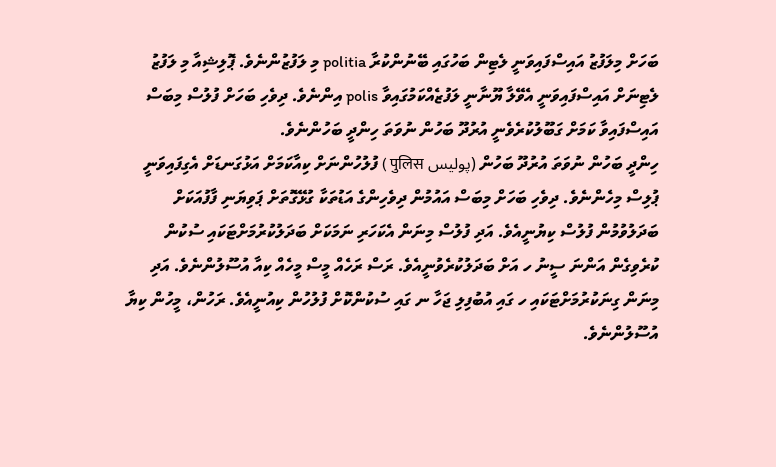ބަހަށް މިލަފުޒު އައިސްފައިވަނީ ލެޓިން ބަހުގައި ބޭނުންކުރާ politia މި ލަފުޒުންނެވެ. ޕޮލިޝިއާ މި ލަފުޒު ލެޓިނަށް އައިސްފައިވަނީ އެވޭލާ ޔޫނާނީ ލަފުޒެއްކަމުގައިވާ polis އިންނެވެ. ދިވެހި ބަހަށް ފުލުސް މިބަސް އައިސްފައިވާ ކަމަށް ގަބޫލުކުރެވެނީ އުރުދޫ ބަހުން ނުވަތަ ހިންދީ ބަހުންނެވެ.
ހިންދީ ބަހުން ނުވަތަ އުރުދޫ ބަހުން (پولیس पुलिस ) ފުލުހުންނަށް ކިއާކަމަށް އަޅުގަނޑަށް އެގިފައިވަނީ ޕުލިސް މިހެންނެވެ. ދިވެހި ބަހަށް މިބަސް އައުމުން ދިވެހިންގެ އަޑުތަކާ ގުޅޭގޮތަށް ޕަވިޔަނި ފާފުއަކަށް ބަދަލުވުމުން ފުލުސް ކިޔުނީއެވެ. އަދި ފުލުސް މިނަން އެކަހަރި ނަމަކަށް ބަދަލުކުރުމަށްޓަކައި ސުކުން ކުރެވިގެން އަންނަ ސީނު ހ އަށް ބަދަލުކުރެވުނީއެވެ. ރަސް ރަހެއް މީސް މީހެއް ކިއާ އުސޫލުންނެވެ. އަދި މިނަން ގިނަކުރުމަށްޓަކައި ހ ގައި އުބުފިލި ޖަހާ ނ ގައި ސުކުންކޮށް ފުލުހުން ކިއުނީއެވެ. ރަހުން، މީހުން ކިޔާ އުސޫލުންނެވެ.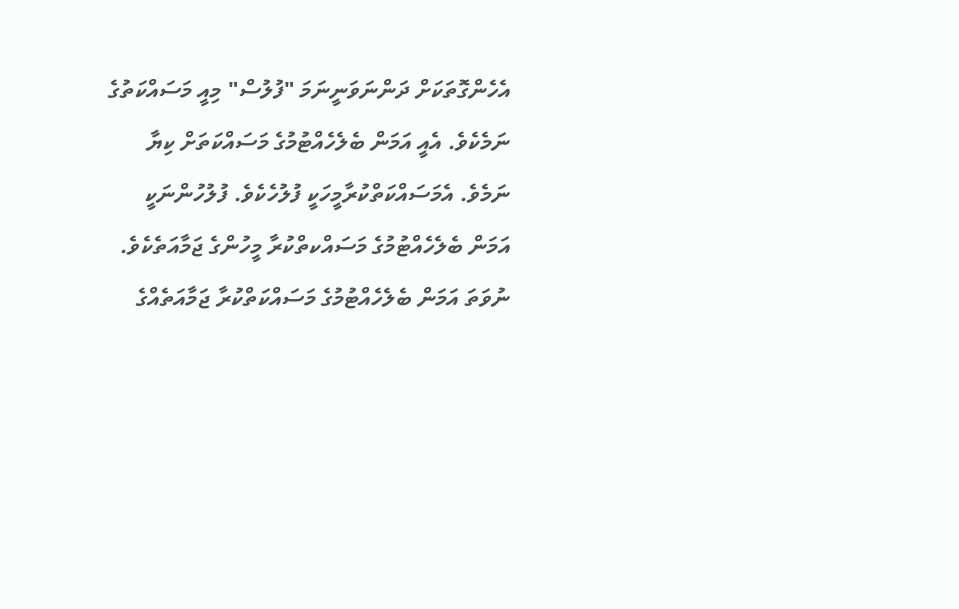އެހެންގޮތަކަށް ދަންނަވަނީނަމަ "ފުލުސް" މިއީ މަސައްކަތުގެ ނަމެކެވެ. އެއީ އަމަން ބެލެހެއްޓުމުގެ މަސައްކަތަށް ކިޔާ ނަމެވެ. އެމަސައްކަތްކުރާމީހަކީ ފުލުހެކެވެ. ފުލުހުންނަކީ އަމަން ބެލެހެއްޓުމުގެ މަސައްކތްކުރާ މީހުންގެ ޖަމާއަތެކެވެ. ނުވަތަ އަމަން ބެލެހެއްޓުމުގެ މަސައްކަތްކުރާ ޖަމާއަތެއްގެ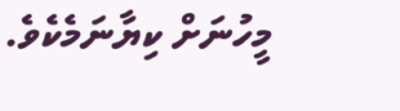މީހުނަށް ކިޔާނަމެކެވެ.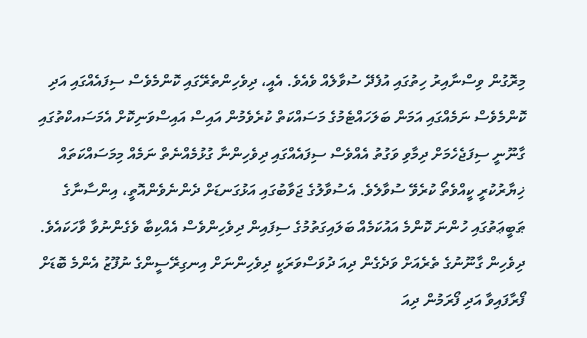މިރޮގުން ވިސްނާއިރު ހިތުގައި އުފެދޭ ސުވާލެއް ވެއެވެ. އެއީ، ދިވެހިންތެރޭގައި ކޮންމެވެސް ސިފައެއްގައި އަދި ކޮންމެވެސް ނަމެއްގައި އަމަން ބަލަހައްޓެމުގެ މަސައްކަތް ކުރެވެމުން އައިސް އައިސްވަނިކޮށް އެމަސައކްތުގައި ގާނޫނީ ސިފަޖެހެމަށް ދިމާވި ވަގުތު އެއްވެސް ސިފައެއްގައި ދިވެހިންނާ ގުޅުމެއްނެތް ނަމެއް މިމަސައްކަތައް ޚިޔާރުކުރީ ކީއްވެތޯ ކުރެވޭ ސުވާލެވެ. އެސުވާލުގެ ޖަވާބުގައި އަޅުގަނޑަށް ދެންނެވެންއޮތީ، އިންސާނާގެ ޠަބީޢަތުގައި ހުންނަ ކޮންމެ އައުކަމެއް ބަލައިގަތުމުގެ ސިފައިން ދިވެހިންވެސް އެއްކިބާ ވެގެންނުވާ ވާހަކައެވެ. ދިވެހިން ގާނޫނުގެ ތެރެއަށް ވަދެގެން ދިއަ ދުވަސްވަރަކީ ދިވެހިންނަށް އިނގިރޭސީންގެ ނުފޫޒު އެންމެ ބޮޑަށް ފޯރާފައިވާ އަދި ފޯރަމުން ދިއަ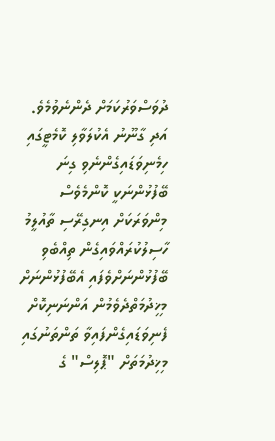ދުވަސްވަރުކަމަށް ދެންނެވުމެވެ. އަދި ގާނޫނު އެކުލަވާލި ކޮމެޓީގައި ހިމެނިވަޑައިގެންނެވި ގިނަ ބޭފުޅުންނަކީ ކޮންމެވެސް މިންވަރަކަށް އިނގިރޭސި ތާއުލީމު ހާސިލުކުރައްވައިގެން ތިއްބެވި ބޭފުޅުންނަށްވެފައި އެބޭފުޅުންނަށް މިޚިދުމަތްދެވެމުން އަންނަނިކޮށް ފެނިވަޑައިގެންފައިވާ ތަންތަނުގައި މިޚިދުމަތަށް "ޕޮލިސް" ގެ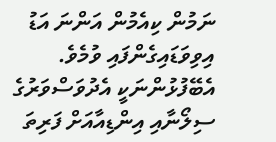ނަމުން ކިއެމުން އަންނަ އަޑު އިވިވަޑައިގެންފައި ވުމެވެ. އެބޭފުޅުންނަކީ އެދުވަސްވަރުގެ ސިލޯނާއި އިންޑިއާއަށް ފަރިތަ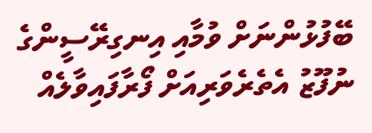ބޭފުޅުންނަށް ވުމާއި އިނގިރޭސީންގެ ނުފޫޒު އެތެރެވަރިއަށް ފޯރާފައިވާލެއް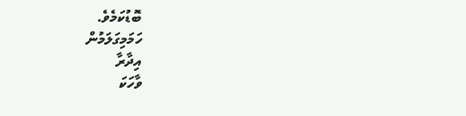ބޮޑުކަމެވެ.
ހަމަމިގަލަމުން
އިދާރާ
ވާހަކަ